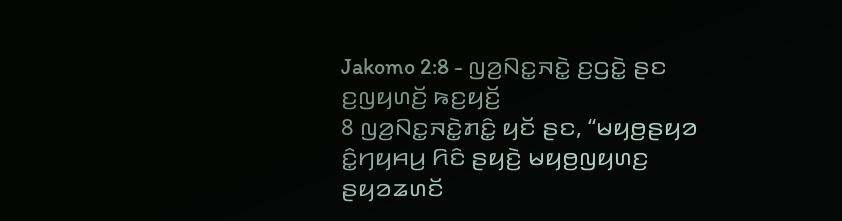Jakomo 2:8 - ꤜꤤ꤬ꤡꤢ꤭ꤏꤢꤧ꤭ ꤢ꤬ꤞꤢꤧ꤭ ꤔꤢ ꤢ꤬ꤜꤟꤛꤢꤩ꤬ ꤒꤢ꤬ꤟꤢꤩ꤬
8 ꤜꤤ꤬ꤡꤢ꤭ꤏꤢꤧ꤭ꤊꤢꤨ꤭ ꤟꤢꤩ ꤔꤢ, “ꤗꤟꤥ꤬ꤔꤟꤤ ꤢꤨ꤭ꤚꤟꤌꤣ꤬ ꤖꤢꤨ ꤔꤟꤢꤧ꤬ ꤗꤟꤥ꤬ꤜꤟꤛꤢ꤬ ꤔꤟꤤꤘꤛꤢꤩ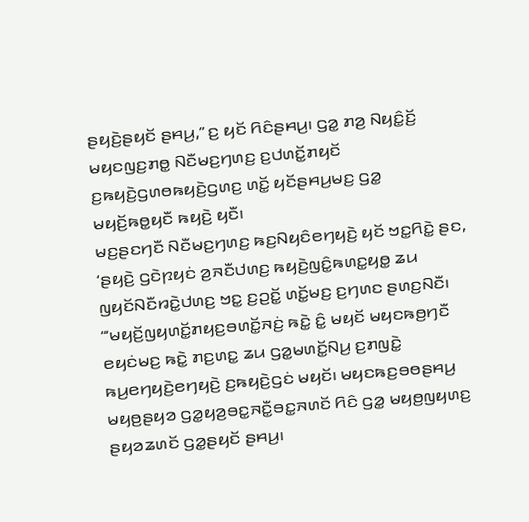ꤔꤟꤢꤧ꤬ꤔꤟꤢꤩ ꤔꤌꤣ꤬,” ꤢ꤬ ꤟꤢꤩ ꤖꤢꤨꤔꤌꤣ꤬꤯ ꤞꤤ꤭ ꤊꤤ꤬ ꤡꤟꤢꤨ꤭ꤢꤩ꤬ ꤗꤟꤢꤜꤢ꤬ꤊꤥ꤭ ꤡꤢꤪꤗꤢ꤬ꤚꤛꤢ꤬ ꤢ꤬ꤓꤛꤢꤩ꤭ꤊꤟꤢꤩ ꤢ꤬ꤒꤟꤢꤧ꤬ꤞꤛꤥꤒꤟꤢꤧ꤬ꤞꤛꤢ꤬ ꤛꤢꤩ꤭ ꤟꤢꤩꤔꤌꤣ꤬ꤗꤢ꤬ ꤞꤤ꤭ ꤗꤟꤢꤩ꤬ꤒꤥ꤭ꤟꤢꤪ ꤒꤟꤢꤧ꤬ ꤟꤢꤪ꤯
ꤗꤢ꤬ꤔꤢꤚꤢꤪ ꤡꤢꤪꤗꤢ꤬ꤚꤛꤢ꤬ ꤒꤢ꤬ꤡꤟꤢꤨꤕꤚꤟꤢꤧ꤬ ꤟꤢꤩ ꤠꤢ꤭ꤖꤢꤧ꤭ ꤔꤢ, ‘ꤔꤟꤢꤧ꤬ ꤞꤢꤧꤐꤟꤢꤦ ꤤ꤬ꤏꤢꤪꤓꤛꤢ꤬ ꤒꤟꤢꤧ꤬ꤜꤢꤨ꤭ꤒꤛꤢ꤭ꤟꤥ꤭ ꤘꤣ ꤜꤟꤢꤩꤡꤢꤪꤙꤢꤧ꤭ꤓꤛꤢ꤬ ꤠꤢ꤭ ꤢ꤬ꤑꤢꤩ꤭ ꤛꤢꤩ꤭ꤗꤢ꤬ ꤢ꤬ꤚꤛꤢ ꤔꤛꤢ꤬ꤡꤢꤪ꤯
“‘ꤗꤟꤢꤩ꤬ꤜꤟꤛꤢꤩ꤭ꤊꤟꤢ꤬ꤋꤛꤢꤩ꤭ꤏꤢꤦ꤬ ꤒꤢꤧ꤭ ꤢꤨ꤭ ꤗꤟꤢꤩ ꤗꤟꤢꤒꤥ꤬ꤚꤢꤪ ꤕꤟꤢꤦꤗꤢ꤬ ꤒꤢꤧ꤭ ꤊꤢ꤬ꤛꤢ꤭ ꤘꤣ ꤞꤤ꤭ꤗꤛꤢꤩ꤭ꤡꤣ꤬ ꤢ꤬ꤊꤜꤢꤧ꤭ ꤒꤣ꤬ꤕꤚꤟꤢꤧ꤬ꤕꤚꤟꤢꤧ꤬ ꤢ꤬ꤒꤟꤢꤧ꤬ꤞꤢꤦ ꤗꤟꤢꤩ꤯ ꤗꤟꤢꤒꤢ꤬ꤋꤥꤔꤌꤣ꤬ ꤗꤟꤥ꤬ꤔꤟꤤ ꤞꤤ꤭ꤟꤤ꤬ꤋꤢ꤭ꤏꤢꤪ꤭ꤋꤢ꤭ꤏꤛꤢꤩ ꤖꤢꤨ ꤞꤤ꤭ ꤗꤟꤥ꤬ꤜꤟꤛꤢ꤬ ꤔꤟꤤꤘꤛꤢꤩ ꤞꤤ꤭ꤔꤟꤢꤩ ꤔꤌꤣ꤬꤯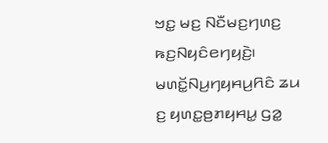ꤠꤢ꤭ ꤗꤢ꤬ ꤡꤢꤪꤗꤢ꤬ꤚꤛꤢ꤬ ꤒꤢ꤬ꤡꤟꤢꤨꤕꤚꤟꤢꤧ꤬꤯
ꤗꤛꤢꤩ꤭ꤡꤣ꤬ꤚꤟꤌꤣ꤬ꤖꤢꤨ ꤘꤣ ꤢ꤬ ꤟꤛꤢ꤭ꤥ꤬ꤊꤟꤌꤣ꤭ ꤞꤤ꤭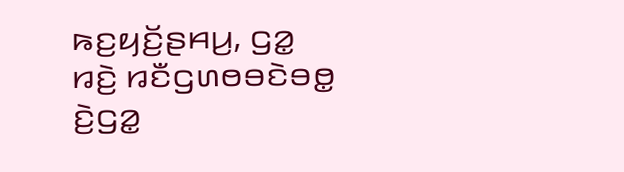ꤒꤢ꤬ꤟꤢꤩ꤬ꤔꤌꤣ꤬, ꤞꤤ꤭ ꤙꤢꤧ꤬ ꤙꤢꤪꤞꤛꤥꤋꤢꤧꤋꤥ꤭ ꤢꤧ꤬ꤞꤤ꤭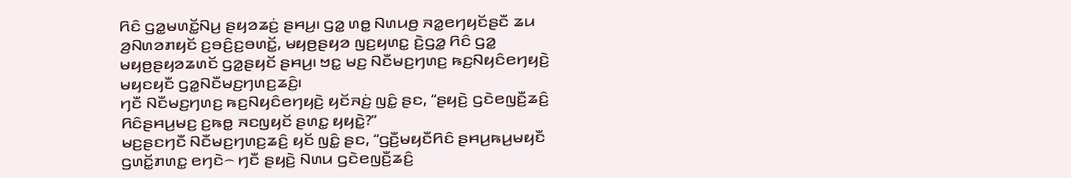ꤖꤢꤨ ꤞꤤ꤭ꤗꤛꤢꤩ꤭ꤡꤣ꤬ ꤔꤟꤤꤘꤢꤦ꤬ ꤔꤌꤣ꤬꤯ ꤞꤤ꤭ ꤛꤥ꤭ ꤡꤛꤣꤥ꤬ ꤏꤤ꤭ꤕꤚꤟꤢꤩꤔꤢꤪ ꤘꤣ ꤤ꤬ꤡꤛꤤꤊꤟꤢꤩ ꤢ꤬ꤋꤢꤨ꤬ꤢ꤬ꤋꤛꤢꤩ꤭, ꤗꤟꤥ꤬ꤔꤟꤤ ꤜꤢ꤬ꤟꤛꤢ꤭ ꤢꤧ꤬ꤞꤤ꤭ ꤖꤢꤨ ꤞꤤ꤭ ꤗꤟꤥ꤬ꤔꤟꤤꤘꤛꤢꤩ ꤞꤤ꤭ꤔꤟꤢꤩ ꤔꤌꤣ꤬꤯ ꤠꤢ꤭ ꤗꤢ꤬ ꤡꤢꤪꤗꤢ꤬ꤚꤛꤢ꤬ ꤒꤢ꤬ꤡꤟꤢꤨꤕꤚꤟꤢꤧ꤬ ꤗꤟꤢꤟꤢꤪ ꤞꤤ꤭ꤡꤢꤪꤗꤢ꤬ꤚꤛꤢ꤬ꤘꤢꤨ꤬꤯
ꤚꤢꤪ ꤡꤢꤪꤗꤢ꤬ꤚꤛꤢ꤬ ꤒꤢ꤬ꤡꤟꤢꤨꤕꤚꤟꤢꤧ꤬ ꤟꤢꤩꤏꤢꤦ꤬ ꤜꤢꤨ꤭ ꤔꤢ, “ꤔꤟꤢꤧ꤬ ꤞꤢꤧꤕꤜꤢꤪ꤬ꤘꤢꤨ꤬ ꤖꤢꤨꤔꤌꤣ꤬ꤗꤢ꤬ ꤢ꤬ꤒꤥ꤭ ꤏꤢꤜꤟꤢꤩ ꤔꤛꤢ꤭ ꤟꤟꤢꤧ꤭?”
ꤗꤢ꤬ꤔꤢꤚꤢꤪ ꤡꤢꤪꤗꤢ꤬ꤚꤛꤢ꤬ꤘꤢꤨ꤬ ꤟꤢꤩ ꤜꤢꤨ꤭ ꤔꤢ, “ꤞꤢꤪ꤬ꤗꤟꤢꤪꤖꤢꤨ ꤔꤌꤣ꤬ꤒꤣ꤬ꤗꤟꤢꤪ ꤞꤛꤢꤩ꤭ꤊꤛꤢ꤭ ꤕꤚꤢꤧ꤮ ꤚꤢꤪ ꤔꤟꤢꤧ꤬ ꤡꤛꤣ ꤞꤢꤧꤕꤜꤢꤪ꤬ꤘꤢꤨ꤬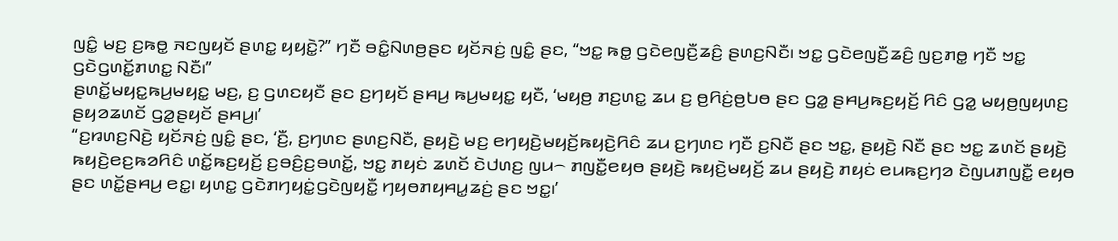ꤜꤢꤨ꤭ ꤗꤢ꤬ ꤢ꤬ꤒꤥ꤭ ꤏꤢꤜꤟꤢꤩ ꤔꤛꤢ꤭ ꤟꤟꤢꤧ꤭?” ꤚꤢꤪ ꤋꤢꤨ꤭ꤡꤛꤥ꤬ꤔꤢ ꤟꤢꤩꤏꤢꤦ꤬ ꤜꤢꤨ꤭ ꤔꤢ, “ꤠꤢ꤭ ꤒꤥ꤭ ꤞꤢꤧꤕꤜꤢꤪ꤬ꤘꤢꤨ꤬ ꤔꤛꤢ꤬ꤡꤢꤪ꤯ ꤠꤢ꤭ ꤞꤢꤧꤕꤜꤢꤪ꤬ꤘꤢꤨ꤬ ꤜꤢ꤬ꤊꤥ꤭ ꤚꤢꤪ ꤠꤢ꤭ ꤞꤢꤧꤞꤛꤢꤩ꤭ꤊꤛꤢ꤭ ꤡꤢꤪ꤯”
ꤔꤛꤢꤩ꤭ꤗꤟꤢ꤭ꤒꤣ꤬ꤗꤟꤢ꤭ ꤗꤢ꤬, ꤢ꤬ ꤞꤛꤢꤟꤢꤪ ꤔꤢ ꤢ꤬ꤚꤟꤢꤩ ꤔꤌꤣ꤬ ꤒꤣ꤬ꤗꤟꤢ꤭ ꤟꤢꤪ, ‘ꤗꤟꤥ꤬ ꤊꤢ꤬ꤛꤢ꤭ ꤘꤣ ꤢ꤬ ꤥ꤬ꤖꤢꤦ꤬ꤥ꤬ꤝꤥ ꤔꤢ ꤞꤤ꤭ ꤔꤌꤣ꤬ꤒꤢ꤬ꤟꤢꤩ꤬ ꤖꤢꤨ ꤞꤤ꤭ ꤗꤟꤥ꤬ꤜꤟꤛꤢ꤬ ꤔꤟꤤꤘꤛꤢꤩ ꤞꤤ꤭ꤔꤟꤢꤩ ꤔꤌꤣ꤬꤯’
“ꤢ꤬ꤙꤛꤢ꤬ꤡꤢꤧ꤬ ꤟꤢꤩꤏꤢꤦ꤬ ꤜꤢꤨ꤭ ꤔꤢ, ‘ꤢꤪ꤬, ꤢ꤬ꤚꤛꤢ ꤔꤛꤢ꤬ꤡꤢꤪ, ꤔꤟꤢꤧ꤬ ꤗꤢ꤬ ꤕꤚꤟꤢꤧ꤬ꤗꤟꤢꤩ꤬ꤒꤟꤢꤧ꤬ꤖꤢꤨ ꤘꤣ ꤢ꤬ꤚꤛꤢ ꤚꤢꤪ ꤢ꤬ꤡꤢꤪ ꤔꤢ ꤠꤢ꤭, ꤔꤟꤢꤧ꤬ ꤡꤢꤪ ꤔꤢ ꤠꤢ꤭ ꤘꤛꤢꤩ ꤔꤟꤢꤧ꤬ ꤒꤟꤢꤧ꤬ꤕꤢ꤬ꤒꤤꤖꤢꤨ ꤛꤢꤩ꤭ꤒꤢ꤬ꤟꤢꤩ꤬ ꤢ꤬ꤋꤢꤨ꤬ꤢ꤬ꤋꤛꤢꤩ꤭, ꤠꤢ꤭ ꤊꤟꤢꤦ ꤘꤛꤢꤩ ꤢꤧꤓꤛꤢ꤬ ꤜꤣ꤮ ꤊꤜꤢꤪ꤭ꤕꤟꤥ ꤔꤟꤢꤧ꤬ ꤒꤟꤢꤧ꤬ꤗꤟꤢꤩ꤬ ꤘꤣ ꤔꤟꤢꤧ꤬ ꤊꤟꤢꤦ ꤕꤣꤒꤢ꤬ꤚꤤ ꤢꤧꤜꤣꤊꤜꤢꤪ꤭ ꤕꤟꤥ ꤔꤢ ꤛꤢꤩ꤭ꤔꤌꤣ꤬ ꤕꤢ꤭꤯ ꤟꤛꤢ꤭ ꤞꤢꤧꤊꤚꤟꤢꤦ꤭ꤞꤢꤧꤜꤟꤢꤪ꤭ ꤚꤟꤥꤊꤟꤌꤣ꤭ꤘꤢꤦ꤬ ꤔꤢ ꤠꤢ꤭꤯’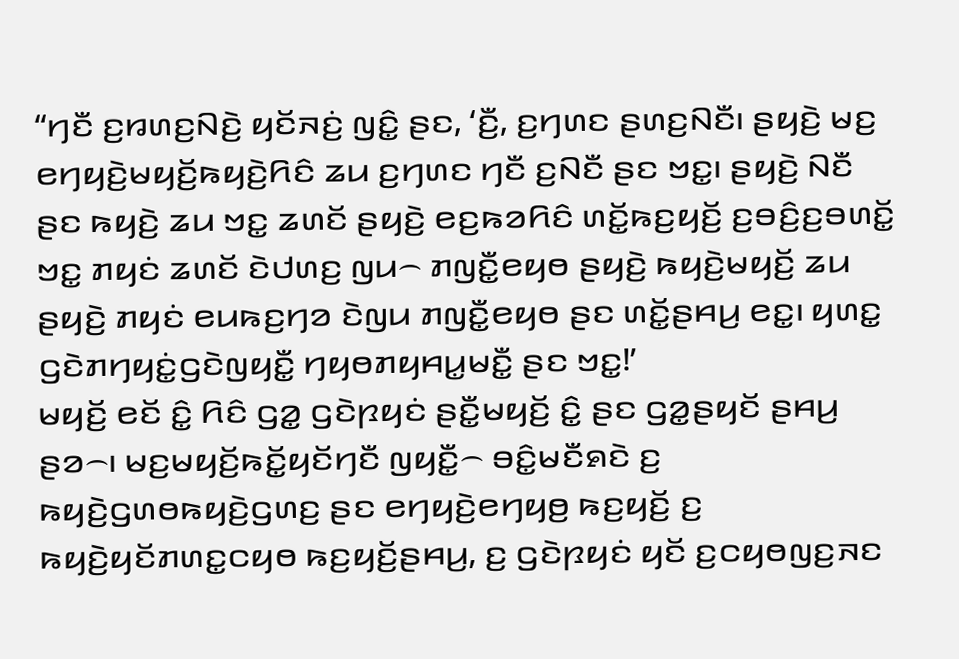“ꤚꤢꤪ ꤢ꤬ꤙꤛꤢ꤬ꤡꤢꤧ꤬ ꤟꤢꤩꤏꤢꤦ꤬ ꤜꤢꤨ꤭ ꤔꤢ, ‘ꤢꤪ꤬, ꤢ꤬ꤚꤛꤢ ꤔꤛꤢ꤬ꤡꤢꤪ꤯ ꤔꤟꤢꤧ꤬ ꤗꤢ꤬ ꤕꤚꤟꤢꤧ꤬ꤗꤟꤢꤩ꤬ꤒꤟꤢꤧ꤬ꤖꤢꤨ ꤘꤣ ꤢ꤬ꤚꤛꤢ ꤚꤢꤪ ꤢ꤬ꤡꤢꤪ ꤔꤢ ꤠꤢ꤭꤯ ꤔꤟꤢꤧ꤬ ꤡꤢꤪ ꤔꤢ ꤒꤟꤢꤧ꤬ ꤘꤣ ꤠꤢ꤭ ꤘꤛꤢꤩ ꤔꤟꤢꤧ꤬ ꤕꤢ꤬ꤒꤤꤖꤢꤨ ꤛꤢꤩ꤭ꤒꤢ꤬ꤟꤢꤩ꤬ ꤢ꤬ꤋꤢꤨ꤬ꤢ꤬ꤋꤛꤢꤩ꤭ ꤠꤢ꤭ ꤊꤟꤢꤦ ꤘꤛꤢꤩ ꤢꤧꤓꤛꤢ꤬ ꤜꤣ꤮ ꤊꤜꤢꤪ꤭ꤕꤟꤥ ꤔꤟꤢꤧ꤬ ꤒꤟꤢꤧ꤬ꤗꤟꤢꤩ꤬ ꤘꤣ ꤔꤟꤢꤧ꤬ ꤊꤟꤢꤦ ꤕꤣꤒꤢ꤬ꤚꤤ ꤢꤧꤜꤣ ꤊꤜꤢꤪ꤭ꤕꤟꤥ ꤔꤢ ꤛꤢꤩ꤭ꤔꤌꤣ꤬ ꤕꤢ꤭꤯ ꤟꤛꤢ꤭ ꤞꤢꤧꤊꤚꤟꤢꤦ꤭ꤞꤢꤧꤜꤟꤢꤪ꤭ ꤚꤟꤥꤊꤟꤌꤣ꤭ꤗꤢꤪ꤭ ꤔꤢ ꤠꤢ꤭!’
ꤗꤟꤢꤩ꤬ ꤕꤢꤩ ꤢꤨ꤭ ꤖꤢꤨ ꤞꤤ꤭ ꤞꤢꤧꤐꤟꤢꤦ ꤔꤢꤪ꤭ꤗꤟꤢꤩ꤬ ꤢꤨ꤭ ꤔꤢ ꤞꤤ꤭ꤔꤟꤢꤩ ꤔꤌꤣ꤬ ꤔꤤ꤮꤯ ꤗꤢ꤬ꤗꤟꤢꤩ꤬ꤒꤢꤩ꤭ꤟꤢꤩꤚꤢꤪ ꤜꤟꤢꤪ꤭꤮ ꤋꤢꤨ꤭ꤗꤢꤪꤎꤢꤧ ꤢ꤬ ꤒꤟꤢꤧ꤬ꤞꤛꤥꤒꤟꤢꤧ꤬ꤞꤛꤢ꤬ ꤔꤢ ꤕꤚꤟꤢꤧ꤬ꤕꤚꤟꤥ꤬ ꤒꤢ꤬ꤟꤢꤩ꤬ ꤢ꤬ ꤒꤟꤢꤧ꤬ꤟꤢꤩꤊꤛꤢ꤭ꤍꤟꤥ ꤒꤢ꤬ꤟꤢꤩ꤬ꤔꤌꤣ꤬, ꤢ꤬ ꤞꤢꤧꤐꤟꤢꤦ ꤟꤢꤩ ꤢ꤬ꤍꤟꤥꤜꤢ꤬ꤏꤢ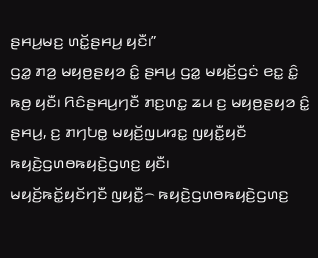ꤔꤌꤣ꤬ꤗꤢ꤬ ꤛꤢꤩ꤭ꤔꤌꤣ꤬ ꤟꤢꤪ꤯”
ꤞꤤ꤭ ꤊꤤ꤬ ꤗꤟꤥ꤬ꤔꤟꤤ ꤢꤨ꤭ ꤔꤌꤣ꤬ ꤞꤤ꤭ ꤗꤟꤢꤩ꤬ꤞꤢꤦ ꤕꤢ꤭ ꤢꤨ꤭ ꤒꤥ꤬ ꤟꤢꤪ꤯ ꤖꤢꤨꤔꤌꤣ꤬ꤚꤢꤪ ꤊꤢ꤬ꤛꤢ꤭ ꤘꤣ ꤢ꤬ ꤗꤟꤥ꤬ꤔꤟꤤ ꤢꤨ꤭ ꤔꤌꤣ꤬, ꤢ꤬ ꤊꤚꤝꤥ꤭ ꤗꤟꤢꤩ꤬ꤜꤣꤙꤢ꤭ ꤜꤟꤢꤪ꤭ꤟꤢꤪ ꤒꤟꤢꤧ꤬ꤞꤛꤥꤒꤟꤢꤧ꤬ꤞꤛꤢ꤬ ꤟꤢꤪ꤯
ꤗꤟꤢꤩ꤬ꤒꤢꤩ꤭ꤟꤢꤩꤚꤢꤪ ꤜꤟꤢꤪ꤭꤮ ꤒꤟꤢꤧ꤬ꤞꤛꤥꤒꤟꤢꤧ꤬ꤞꤛꤢ꤬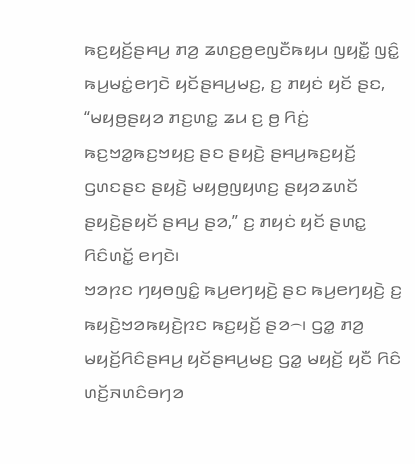ꤒꤢ꤬ꤟꤢꤩ꤬ꤔꤌꤣ꤬ ꤊꤤ꤬ ꤘꤛꤢ꤬ꤥ꤬ꤕꤜꤢꤪꤒꤟꤣ ꤜꤟꤢꤪ꤭ ꤜꤢꤨ꤭ ꤒꤣ꤬ꤗꤢꤦ꤭ꤕꤚꤢꤧ ꤟꤢꤩꤔꤌꤣ꤬ꤗꤢ꤬, ꤢ꤬ ꤊꤟꤢꤦ ꤟꤢꤩ ꤔꤢ, “ꤗꤟꤥ꤬ꤔꤟꤤ ꤊꤢ꤬ꤛꤢ꤭ ꤘꤣ ꤢ꤬ ꤥ꤬ ꤖꤢꤦ꤬ ꤒꤢ꤬ꤠꤤ꤭ꤒꤢ꤬ꤠꤟꤢ꤬ ꤔꤢ ꤔꤟꤢꤧ꤬ ꤔꤌꤣ꤬ꤒꤢ꤬ꤟꤢꤩ꤬ ꤞꤛꤢꤔꤢ ꤔꤟꤢꤧ꤬ ꤗꤟꤥ꤬ꤜꤟꤛꤢ꤬ ꤔꤟꤤꤘꤛꤢꤩ ꤔꤟꤢꤧ꤬ꤔꤟꤢꤩ ꤔꤌꤣ꤬ ꤔꤤ,” ꤢ꤬ ꤊꤟꤢꤦ ꤟꤢꤩ ꤔꤛꤢ꤭ ꤖꤢꤨꤛꤢꤩ꤭ ꤕꤚꤢꤧ꤯
ꤠꤤꤐꤢ ꤚꤟꤥꤜꤢꤨ꤭ ꤒꤣ꤬ꤕꤚꤟꤢꤧ꤬ ꤔꤢ ꤒꤣ꤬ꤕꤚꤟꤢꤧ꤬ ꤢ꤬ ꤒꤟꤢꤧ꤬ꤠꤤꤒꤟꤢꤧ꤬ꤐꤢ ꤒꤢ꤬ꤟꤢꤩ꤬ ꤔꤤ꤮꤯ ꤞꤤ꤭ ꤊꤤ꤬ ꤗꤟꤢꤩ꤬ꤖꤢꤨꤔꤌꤣ꤬ ꤟꤢꤩꤔꤌꤣ꤬ꤗꤢ꤬ ꤞꤤ꤭ ꤗꤟꤢꤩ꤬ ꤟꤢꤪ ꤖꤢꤨ ꤛꤢꤩ꤬ꤏꤛꤢꤨꤋꤚꤤ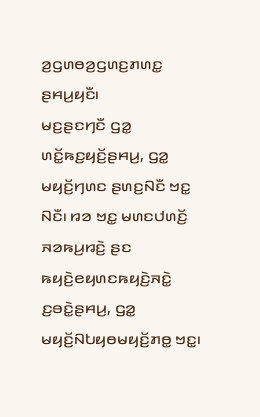ꤤ꤬ꤞꤛꤥꤤ꤬ꤞꤛꤢ꤬ꤊꤛꤢ꤭ ꤔꤌꤣ꤬ꤟꤢꤪ꤯
ꤗꤢ꤬ꤔꤢꤚꤢꤪ ꤞꤤ꤭ ꤛꤢꤩ꤭ꤒꤢ꤬ꤟꤢꤩ꤬ꤔꤌꤣ꤬, ꤞꤤ꤭ ꤗꤟꤢꤩ꤬ꤚꤛꤢ ꤔꤛꤢ꤬ꤡꤢꤪ ꤠꤢ꤭ ꤡꤢꤪ꤯ ꤙꤤ ꤠꤢ꤭ ꤗꤛꤢꤓꤛꤢꤩ꤬ ꤏꤤꤒꤣ꤬ꤙꤢꤧ꤬ ꤔꤢ ꤒꤟꤢꤧ꤬ꤕꤟꤛꤢꤒꤟꤢꤧ꤬ꤏꤢꤧ꤭ ꤢ꤬ꤋꤢꤧ꤭ꤔꤌꤣ꤬, ꤞꤤ꤭ ꤗꤟꤢꤩ꤬ꤡꤝꤟꤥꤗꤟꤢꤩ꤬ꤊꤥ꤭ ꤠꤢ꤭꤯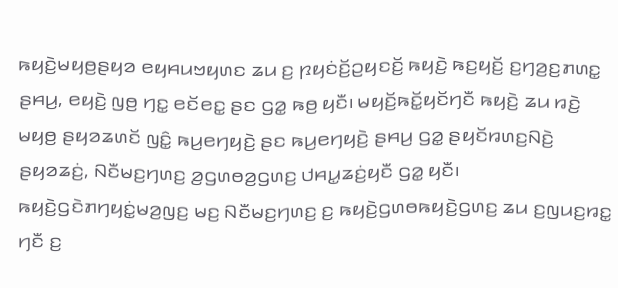ꤒꤟꤢꤧ꤬ꤗꤟꤥ꤬ꤔꤟꤤ ꤕꤟꤌꤣꤠꤟꤛꤢ ꤘꤣ ꤢ꤬ ꤐꤟꤢꤦꤢꤩ꤬ꤑꤟꤢꤢꤩ꤬ ꤒꤟꤢꤧ꤬ ꤒꤢ꤬ꤟꤢꤩ꤬ ꤢ꤬ꤚꤤ꤬ꤢ꤬ꤊꤛꤢ꤭ ꤔꤌꤣ꤬, ꤕꤟꤢꤧ꤬ ꤜꤥ꤬ ꤚꤢ꤭ ꤕꤢꤩꤕꤢ꤭ ꤔꤢ ꤞꤤ꤭ ꤒꤥ꤬ ꤟꤢꤪ꤯ ꤗꤟꤢꤩ꤬ꤒꤢꤩ꤭ꤟꤢꤩꤚꤢꤪ ꤒꤟꤢꤧ꤬ ꤘꤣ ꤙꤢꤧ꤬ ꤗꤟꤥ꤬ ꤔꤟꤤꤘꤛꤢꤩ ꤜꤢꤨ꤭ ꤒꤣ꤬ꤕꤚꤟꤢꤧ꤬ ꤔꤢ ꤒꤣ꤬ꤕꤚꤟꤢꤧ꤬ ꤔꤌꤣ꤬ ꤞꤤ꤭ ꤔꤟꤢꤩꤙꤛꤢ꤬ꤡꤢꤧ꤬ ꤔꤟꤤꤘꤢꤦ꤬, ꤡꤢꤪꤗꤢ꤬ꤚꤛꤢ꤬ ꤤ꤬ꤞꤛꤥꤤ꤬ꤞꤛꤢ꤬ ꤓꤌꤣ꤭ꤘꤢꤦ꤬ꤟꤢꤪ ꤞꤤ꤭ ꤟꤢꤪ꤯
ꤒꤟꤢꤧ꤬ꤞꤢꤧꤊꤚꤟꤢꤦ꤭ꤗꤤ꤬ꤜꤢ꤬ ꤗꤢ꤬ ꤡꤢꤪꤗꤢ꤬ꤚꤛꤢ꤬ ꤢ꤬ ꤒꤟꤢꤧ꤬ꤞꤛꤥꤒꤟꤢꤧ꤬ꤞꤛꤢ꤬ ꤘꤣ ꤢ꤬ꤜꤣꤢ꤬ꤙꤢ꤭ ꤚꤢꤪ ꤢ꤬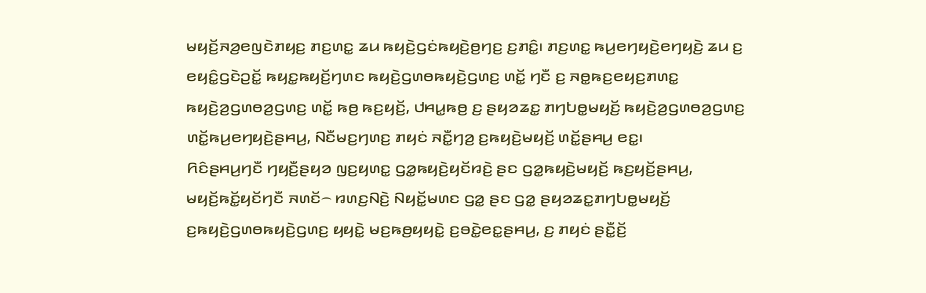ꤗꤟꤢꤩ꤬ꤏꤤ꤬ꤕꤜꤢꤧꤊꤟꤢ꤬ ꤊꤢ꤬ꤛꤢ꤭ ꤘꤣ ꤒꤟꤢꤧ꤬ꤞꤢꤦꤒꤟꤢꤧ꤬ꤥ꤬ꤚꤢ꤬ ꤢ꤬ꤊꤢꤨ꤭꤯ ꤊꤢ꤬ꤛꤢ꤭ ꤒꤣ꤬ꤕꤚꤟꤢꤧ꤬ꤕꤚꤟꤢꤧ꤬ ꤘꤣ ꤢ꤬ ꤕꤟꤢꤨ꤭ꤞꤢꤧꤑꤢꤩ꤭ ꤒꤟꤢ꤭ꤒꤟꤢꤩ꤬ꤚꤛꤢ ꤒꤟꤢꤧ꤬ꤞꤛꤥꤒꤟꤢꤧ꤬ꤞꤛꤢ꤬ ꤛꤢꤩ꤭ ꤚꤢꤪ ꤢ꤬ ꤏꤥ꤭ꤒꤢ꤬ꤕꤟꤢ꤬ꤊꤛꤢ꤭ ꤒꤟꤢꤧ꤬ꤤ꤬ꤞꤛꤥꤤ꤬ꤞꤛꤢ꤬ ꤛꤢꤩ꤭ ꤒꤥ꤬ ꤒꤢ꤬ꤟꤢꤩ꤬, ꤓꤌꤣ꤭ꤒꤥ꤬ ꤢ꤬ ꤔꤟꤤꤘꤢ꤭ ꤊꤚꤝꤥ꤭ꤗꤟꤢꤩ꤬ ꤒꤟꤢꤧ꤬ꤤ꤬ꤞꤛꤥꤤ꤬ꤞꤛꤢ꤬ ꤛꤢꤩ꤭ꤒꤣ꤬ꤕꤚꤟꤢꤧ꤬ꤔꤌꤣ꤬, ꤡꤢꤪꤗꤢ꤬ꤚꤛꤢ꤬ ꤊꤟꤢꤦ ꤏꤢꤪ꤭ꤚꤤ꤬ ꤢ꤬ꤒꤟꤢꤧ꤬ꤗꤟꤢꤩ꤬ ꤛꤢꤩ꤭ꤔꤌꤣ꤬ ꤕꤢ꤭꤯
ꤖꤢꤨꤔꤌꤣ꤬ꤚꤢꤪ ꤚꤟꤢꤪ꤬ꤔꤟꤤ ꤜꤢ꤬ꤟꤛꤢ꤭ ꤞꤤ꤭ꤒꤟꤢꤧ꤬ꤟꤢꤩꤙꤢꤧ꤬ ꤔꤢ ꤞꤤ꤭ꤒꤟꤢꤧ꤬ꤗꤟꤢꤩ꤬ ꤒꤢ꤬ꤟꤢꤩ꤬ꤔꤌꤣ꤬, ꤗꤟꤢꤩ꤬ꤒꤢꤩ꤭ꤟꤢꤩꤚꤢꤪ ꤏꤛꤢꤩ꤮ ꤙꤛꤢ꤬ꤡꤢꤧ꤬ ꤡꤟꤢꤩ꤭ꤗꤛꤢ ꤞꤤ꤭ ꤔꤢ ꤞꤤ꤭ ꤔꤟꤤꤘꤢ꤭ꤊꤚꤝꤥ꤭ꤗꤟꤢꤩ꤬ ꤢ꤬ꤒꤟꤢꤧ꤬ꤞꤛꤥꤒꤟꤢꤧ꤬ꤞꤛꤢ꤬ ꤟꤟꤢꤧ꤭ ꤗꤢ꤬ꤒꤥ꤬ꤟꤟꤢꤧ꤭ ꤢ꤬ꤋꤢꤧ꤭ꤕꤢ꤭ꤔꤌꤣ꤬, ꤢ꤬ ꤊꤟꤢꤦ ꤔꤢꤪ꤭ꤢꤩ꤬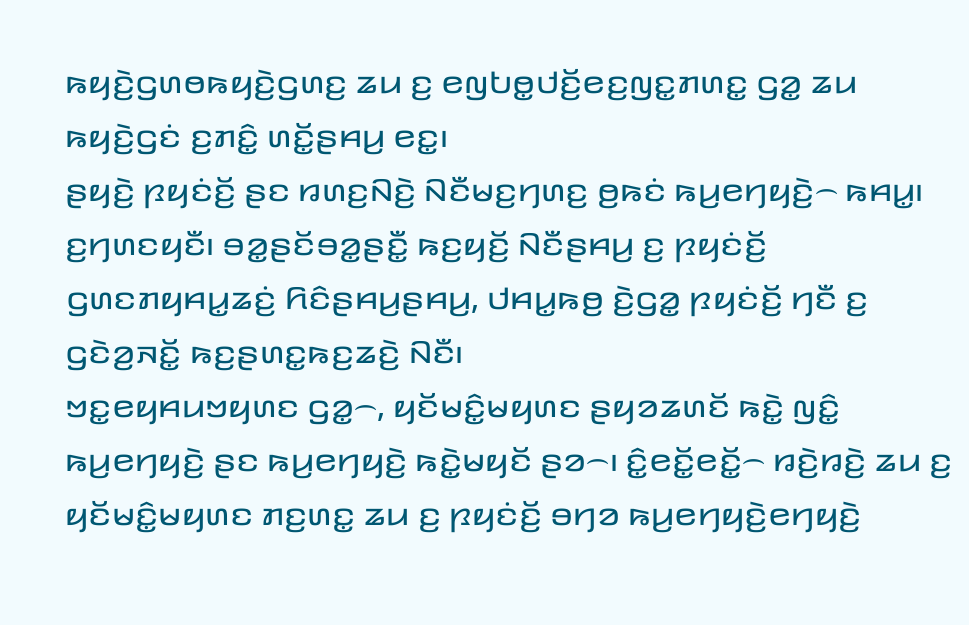ꤒꤟꤢꤧ꤬ꤞꤛꤥꤒꤟꤢꤧ꤬ꤞꤛꤢ꤬ ꤘꤣ ꤢ꤬ ꤕꤜꤝꤥ꤭ꤓꤢꤩ꤬ꤕꤢ꤬ꤜꤢ꤭ꤊꤛꤢ꤭ ꤞꤤ꤭ ꤘꤣ ꤒꤟꤢꤧ꤬ꤞꤢꤦ ꤢ꤬ꤊꤢꤨ꤭ ꤛꤢꤩ꤭ꤔꤌꤣ꤬ ꤕꤢ꤭꤯
ꤔꤟꤢꤧ꤬ ꤐꤟꤢꤦꤢꤩ꤬ ꤔꤢ ꤙꤛꤢ꤬ꤡꤢꤧ꤬ ꤡꤢꤪꤗꤢ꤬ꤚꤛꤢ꤬ ꤥ꤬ꤒꤢꤦ ꤒꤣ꤬ꤕꤚꤟꤢꤧ꤬꤮ ꤒꤌꤣ꤭꤯ ꤢ꤬ꤚꤛꤢꤟꤢꤪ꤯ ꤋꤤ꤭ꤔꤢꤩꤋꤤ꤭ꤔꤢꤪ꤭ ꤒꤢ꤬ꤟꤢꤩ꤬ ꤡꤢꤪꤔꤌꤣ꤬ ꤢ꤬ ꤐꤟꤢꤦꤢꤩ꤬ ꤞꤛꤢꤊꤟꤌꤣ꤭ꤘꤢꤦ꤬ ꤖꤢꤨꤔꤌꤣ꤬ꤔꤌꤣ꤬, ꤓꤌꤣ꤭ꤒꤥ꤬ ꤢꤧ꤬ꤞꤤ꤭ ꤐꤟꤢꤦꤢꤩ꤬ ꤚꤢꤪ ꤢ꤬ ꤞꤢꤧꤤ꤬ꤏꤢꤩ꤭ ꤒꤢ꤬ꤔꤛꤢ꤭ꤒꤢ꤬ꤘꤢꤧ꤬ ꤡꤢꤪ꤯
ꤠꤢ꤭ꤕꤟꤌꤣꤠꤟꤛꤢ ꤞꤤ꤭꤮, ꤟꤢꤩꤗꤢꤨ꤭ꤗꤟꤛꤢ ꤔꤟꤤꤘꤛꤢꤩ ꤒꤢꤧ꤭ ꤜꤢꤨ꤭ ꤒꤣ꤬ꤕꤚꤟꤢꤧ꤬ ꤔꤢ ꤒꤣ꤬ꤕꤚꤟꤢꤧ꤬ ꤒꤢꤧ꤭ꤗꤟꤢꤩ ꤔꤤ꤮꤯ ꤢꤨ꤭ꤕꤢꤩ꤭ꤕꤢꤩ꤭꤮ ꤙꤢꤧ꤬ꤙꤢꤧ꤬ ꤘꤣ ꤢ꤬ ꤟꤢꤩꤗꤢꤨ꤭ꤗꤟꤛꤢ ꤊꤢ꤬ꤛꤢ꤭ ꤘꤣ ꤢ꤬ ꤐꤟꤢꤦꤢꤩ꤬ ꤋꤚꤤ ꤒꤣ꤬ꤕꤚꤟꤢꤧ꤬ꤕꤚꤟꤢꤧ꤬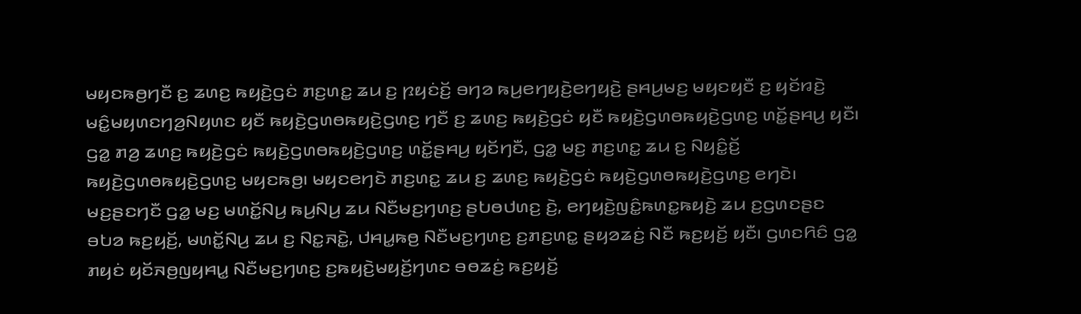ꤗꤟꤢꤒꤥ꤬ꤚꤢꤪ ꤢ꤬ ꤘꤛꤢ꤬ ꤒꤟꤢꤧ꤬ꤞꤢꤦ ꤊꤢ꤬ꤛꤢ꤭ ꤘꤣ ꤢ꤬ ꤐꤟꤢꤦꤢꤩ꤬ ꤋꤚꤤ ꤒꤣ꤬ꤕꤚꤟꤢꤧ꤬ꤕꤚꤟꤢꤧ꤬ ꤔꤌꤣ꤬ꤗꤢ꤬ ꤗꤟꤢꤟꤢꤪ ꤢ꤬ ꤟꤢꤩꤙꤢꤧ꤬ ꤗꤢꤨ꤭ꤗꤟꤛꤢꤚꤤ꤬ꤡꤟꤛꤢ ꤟꤢꤪ ꤒꤟꤢꤧ꤬ꤞꤛꤥꤒꤟꤢꤧ꤬ꤞꤛꤢ꤬ ꤚꤢꤪ ꤢ꤬ ꤘꤛꤢ꤬ ꤒꤟꤢꤧ꤬ꤞꤢꤦ ꤟꤢꤪ ꤒꤟꤢꤧ꤬ꤞꤛꤥꤒꤟꤢꤧ꤬ꤞꤛꤢ꤬ ꤛꤢꤩ꤭ꤔꤌꤣ꤬ ꤟꤢꤪ꤯ ꤞꤤ꤭ ꤊꤤ꤬ ꤘꤛꤢ꤬ ꤒꤟꤢꤧ꤬ꤞꤢꤦ ꤒꤟꤢꤧ꤬ꤞꤛꤥꤒꤟꤢꤧ꤬ꤞꤛꤢ꤬ ꤛꤢꤩ꤭ꤔꤌꤣ꤬ ꤟꤢꤩꤚꤢꤪ, ꤞꤤ꤭ ꤗꤢ꤬ ꤊꤢ꤬ꤛꤢ꤭ ꤘꤣ ꤢ꤬ ꤡꤟꤢꤨ꤭ꤢꤩ꤬ ꤒꤟꤢꤧ꤬ꤞꤛꤥꤒꤟꤢꤧ꤬ꤞꤛꤢ꤬ ꤗꤟꤢꤒꤥ꤬꤯ ꤗꤟꤢꤕꤚꤢꤧ ꤊꤢ꤬ꤛꤢ꤭ ꤘꤣ ꤢ꤬ ꤘꤛꤢ꤬ ꤒꤟꤢꤧ꤬ꤞꤢꤦ ꤒꤟꤢꤧ꤬ꤞꤛꤥꤒꤟꤢꤧ꤬ꤞꤛꤢ꤬ ꤕꤚꤢꤧ꤯
ꤗꤢ꤬ꤔꤢꤚꤢꤪ ꤞꤤ꤭ ꤗꤢ꤬ ꤗꤛꤢꤩ꤭ꤡꤣ꤬ ꤒꤣ꤬ꤡꤣ꤬ ꤘꤣ ꤡꤢꤪꤗꤢ꤬ꤚꤛꤢ꤬ ꤔꤝꤥꤓꤛꤢ꤬ ꤢꤧ꤬, ꤕꤚꤟꤢꤧ꤬ꤜꤢꤨ꤭ꤒꤛꤢ꤭ꤒꤟꤢꤧ꤬ ꤘꤣ ꤢ꤬ꤞꤛꤢꤔꤢ ꤋꤝꤤ ꤒꤢ꤬ꤟꤢꤩ꤬, ꤗꤛꤢꤩ꤭ꤡꤣ꤬ ꤘꤣ ꤢ꤬ ꤡꤢ꤭ꤏꤢꤧ꤭, ꤓꤌꤣ꤭ꤒꤥ꤬ ꤡꤢꤪꤗꤢ꤬ꤚꤛꤢ꤬ ꤢ꤬ꤊꤢ꤬ꤛꤢ꤭ ꤔꤟꤤꤘꤢꤦ꤬ ꤡꤢꤪ ꤒꤢ꤬ꤟꤢꤩ꤬ ꤟꤢꤪ꤯ ꤞꤛꤢꤖꤢꤨ ꤞꤤ꤭ ꤊꤟꤢꤦ ꤟꤢꤩꤏꤥ꤬ꤜꤟꤌꤣ꤭ ꤡꤢꤪꤗꤢ꤬ꤚꤛꤢ꤬ ꤢ꤬ꤒꤟꤢꤧ꤬ꤗꤟꤢꤩ꤬ꤚꤛꤢ ꤋꤥꤘꤢꤦ꤬ ꤒꤢ꤬ꤟꤢꤩ꤬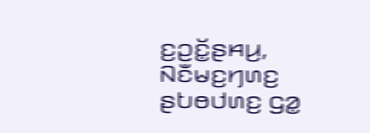ꤢ꤬ꤑꤢꤩ꤭ꤔꤌꤣ꤬, ꤡꤢꤪꤗꤢ꤬ꤚꤛꤢ꤬ ꤔꤝꤥꤓꤛꤢ꤬ ꤞꤤ꤭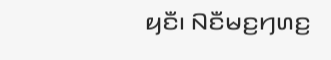ꤟꤢꤪ꤯ ꤡꤢꤪꤗꤢ꤬ꤚꤛꤢ꤬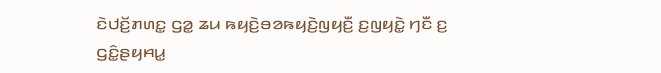ꤢꤧꤓꤢꤩ꤬ꤊꤛꤢ꤭ ꤞꤤ꤭ ꤘꤣ ꤒꤟꤢꤧ꤬ꤋꤤꤒꤟꤢꤧ꤬ꤜꤟꤢꤪ꤬ ꤢ꤬ꤜꤟꤢꤧ꤭ ꤚꤢꤪ ꤢ꤬ ꤞꤢꤨ꤭ꤔꤟꤌꤣ꤭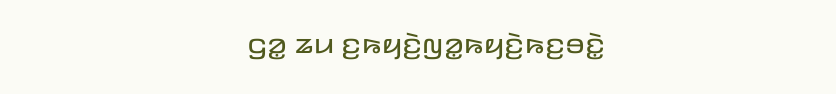ꤞꤤ꤭ ꤘꤣ ꤢ꤬ꤒꤟꤢꤧ꤬ꤜꤤ꤭ꤒꤟꤢꤧ꤬ꤒꤢ꤬ꤋꤢꤧ꤭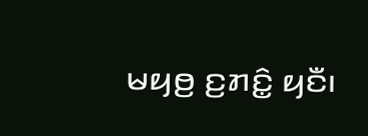ꤗꤟꤥ꤬ ꤢ꤬ꤊꤢꤨ꤭ ꤟꤢꤪ꤯